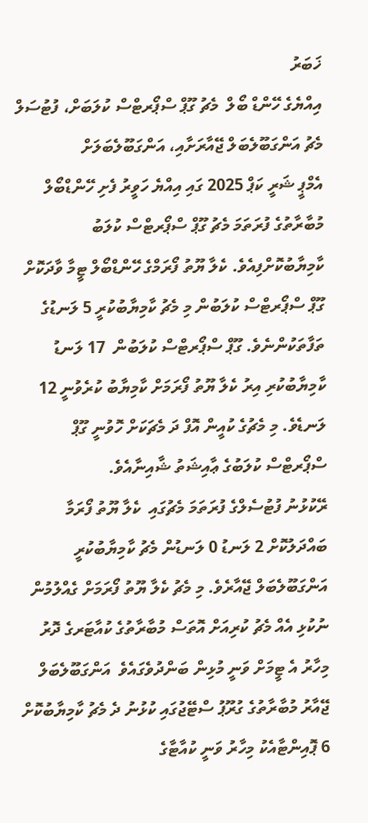ޚަބަރު
އިއްޔެގެ ހޭންޑް ބޯލް  މެޗު ގޫޕް ސްޕޯރޓްސް ކުލަބަށް، ފުޓުސަލް މެޗު އަންގަބޫލެބަލް ޖޭއާރަށާއި، އަންގަބޫލެބަލަށް
އެމްޕީ ޝަރީ ކަޕް 2025 ގައި އިއްޔެ ހަވީރު ފެށި ހޭންޑްބޯލް މުބާރާތުގެ ފުރަތަމަ މެޗު ގޫޕް ސްޕޯރޓްސް ކުލަބު ކާމިޔާބުކޮށްފިއެވެ. ކެލާ ޔޫތު ފޯރަމްގެ ހޭންޑްބޯލް ޓީމާ ވާދަކޮށް ގޫޕް ސްޕޯރޓްސް ކުލަބުން މި މެޗު ކާމިޔާބުކުރީ 5 ލަނޑުގެ ތަފާތަކުންނެވެ. ގޫޕް ސްޕޯރޓްސް ކުލަބުން  17 ލަނޑު ކާމިޔާބުކުރި އިރު ކެލާ ޔޫތު ފޯރަމަށް ކާމިޔާބު ކުރެވުނީ 12 ލަނޑެވެ. މި މެޗުގެ ކުއީން އޮފް ދަ މެޗަކަށް ހޮވުނީ ގޫޕް ސްޕޯރޓްސް ކުލަބުގެ ޢާއިޝަތު ޝާއިނާއެވެ.
ރޭކުޅުނު ފުޓުސެލްގެ ފުރަތަމަ މެޗުގައި  ކެލާ ޔޫތު ފޯރަމާ ބައްދަލުކޮށް 2 ލަނޑު 0 ލަނޑުން މެޗު ކާމިޔާބުކުރީ އަންގަބޫލެބަލް ޖޭއާރެވެ. މި މެޗު ކެލާ ޔޫތު ފޯރަމަށް ގެއްލުމުން ނުކުޅި އެއް މެޗު ކުރިއަށް އޮތަސް މުބާރާތުގެ ކުއާޓަރގެ ދޮރު މިހާރު އެ ޓީމަށް ވަނީ މުޅިން ބަންދުވެގައެވެ  އަންގަބޫލެބަލް  ޖޭއާރު މުބާރާތުގެ ގުރޫޕު ސްޓޭޖުގައި ކުޅުނު ދެ މެޗު ކާމިޔާބުކޮށް 6 ޕޮއިންޓާއެކު މިހާރު ވަނީ ކުއާޓާގެ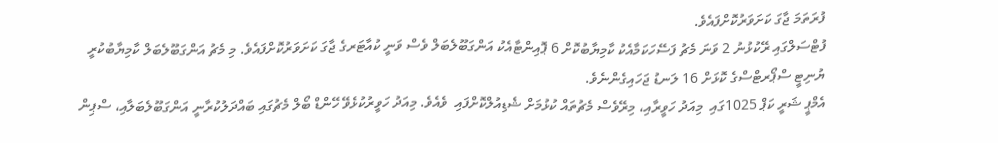ފުރަތަމަ ޖާގަ ކަށަވަރުކޮށްފައެވެ.
ފުޓްސަލްގައި ރޭކުޅުނު 2 ވަނަ މެޗު ފަސޭހަކަމާއެކު ކާމިޔާބުކޮށް 6 ޕޮއިންޓާއެކު އަންގަބޫލެބަލް ވެސް ވަނީ ކުއާޓަރގެ ޖާގަ ކަށަވަރުކޮށްފައެވެ. މި މެޗު އަންގަބޫލެބަލް ކާމިޔާބުކުރީ ޔުނިޓީ ސްޕޯރޓްސްގެ ކޮޅަށް 16 ލަނޑު ޖަހައިގެންނެވެ.
އެމްޕީ ޝަރީ ކަޕް 1025ގައި  މިއަދު ހަވީރާއި، މިރޭވެސް މެޗުތައް ކުޅުމަށް ޝެޑިއުލްކޮށްފައި  ވެއެވެ. މިއަދު ހަވީރުކުޅެވޭ ހޭންޑް ބޯލް މެޗުގައި ބައްދަލުކުރާނީ އަންގަބޫލެބަލާއި، ސްޕިން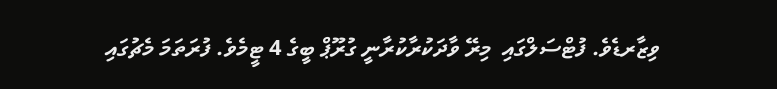ވިޒާރޑެވެ. ފުޓްސަލްގައި  މިރޭ ވާދަކުރާކުރާނީ ގުރޫޕް ބީގެ 4 ޓީމެވެ. ފުރަތަމަ މެޗުގައި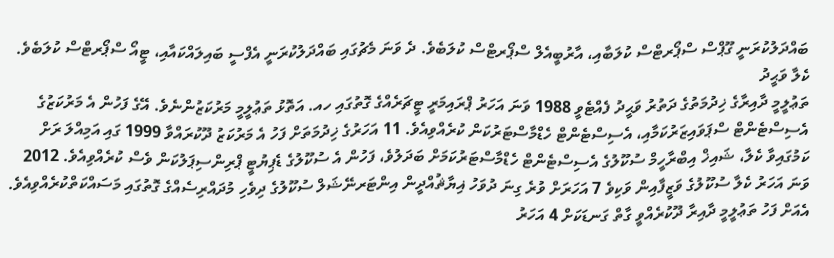ބައްދަލުކުރަނީ ގޫޕްސް ސްޕޯރޓްސް ކުލަބާއި، އާރުބީއެލް ސްޕޯރޓްސް ކުލަބެވެ. ދެ ވަނަ މެޗުގައި ބައްދަލުކުރަނީ އެފްސީ ބައިލައްކައާއި، ޓީއޯ ސްޕޯރޓްސް ކުލަބެވެ.
ކެލާ ވަޙީދު
ތަޢުލީމީ ދާއިރާގެ ޚިދުމަތުގެ ދަތުރު ވަޙީދު ފެއްޓެވީ 1988 ވަނަ އަހަރު ޕްރައިމަރީ ޓީޗަރެއްގެ ގޮތުގައި ހއ. އަތޮޅު ތަޢުލީމީ މަރުކަޒުންނެވެ. އޭގެ ފަހުން އެ މަރުކަޒުގެ އެސިސްޓެންޓް ސްޕަވައިޒަރުކަމާއި، އެސިސްޓެންޓް ހެޑްމާސްޓަރުކަން ކުރެއްވިއެވެ. 11 އަހަރުގެ ޚިދުމަތަށް ފަހު އެ މަރުކަޒު ދޫކުރައްވާ 1999 ގައި އަމިއްލަ ރަށް ކަމުގައިވާ ކެލާ، ޝައިޚް އިބްރާހީމް ސުކޫލުގެ އެސިސްޓެންޓް ހެޑްމާސްޓަރުކަމަށް ބަދަލުވެ، ފަހުން އެ ސުކޫލުގެ ޑެޕިޔުޓީ ޕްރިންސިޕަލުކަން ވެސް ކުރެއްވިއެވެ. 2012 ވަނަ އަހަރު ކެލާ ސުކޫލުގެ ވަޒީފާއިން ވަކިވެ 7 އަހަރަށް ވުރެ ގިނަ ދުވަހު ޣިޔާޘުއްދީން އިންޓަރނޭޝަލް ސުކޫލުގެ ދިވެހި މުދައްރިސެއްގެ ގޮތުގައި މަސައްކަތްކުރެއްވިއެވެ. އެއަށް ފަހު ތަޢުލީމީ ދާއިރާ ދޫކުރެއްވީ ގާތް ގަނޑަކަށް 4 އަހަރު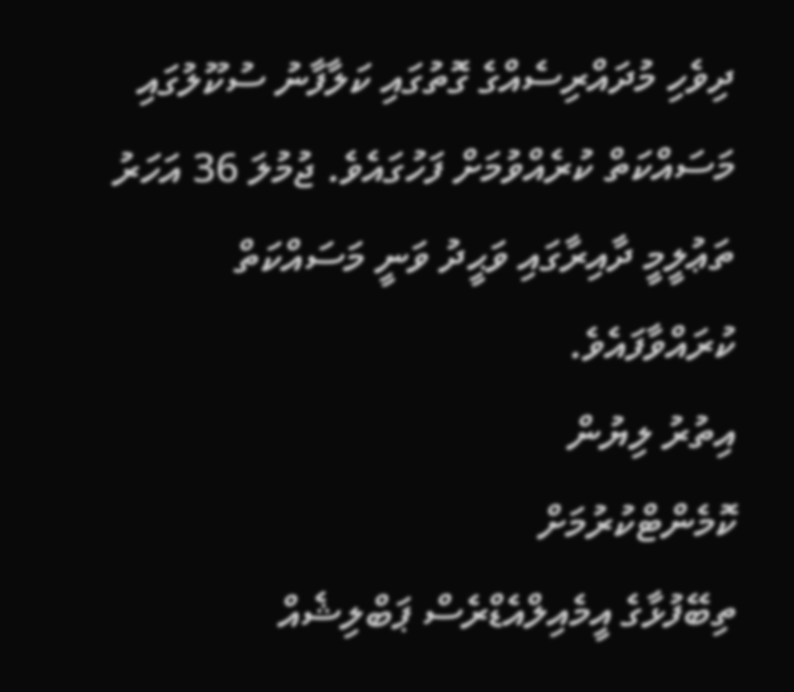ދިވެހި މުދައްރިސެއްގެ ގޮތުގައި ކަލާފާނު ސުކޫލުގައި މަސައްކަތް ކުރެއްވުމަށް ފަހުގައެވެ. ޖުމުލަ 36 އަހަރު ތަޢުލީމީ ދާއިރާގައި ވަޙީދު ވަނީ މަސައްކަތް ކުރައްވާފައެވެ.
އިތުރު ލިޔުން
ކޮމެންޓްކުރުމަށް
ތިބޭފުޅާގެ އީމެއިލްއެޑްރެސް ޕަބްލިޝެއް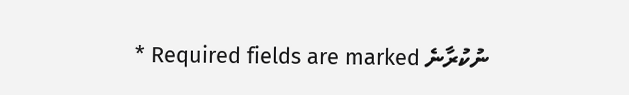ނުކުރާނެ Required fields are marked *